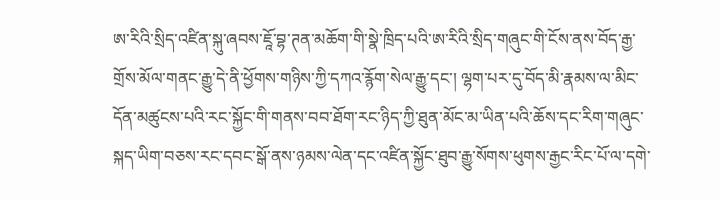ཨ་རིའི་སྲིད་འཛིན་སྐུ་ཞབས་ཇཱོ་བྷ་ཊན་མཆོག་གི་སྣེ་ཁྲིད་པའི་ཨ་རིའི་སྲིད་གཞུང་གི་ངོས་ནས་བོད་རྒྱ་གྲོས་མོལ་གནང་རྒྱུ་དེ་ནི་ཕྱོགས་གཉིས་ཀྱི་དཀའ་རྙོག་སེལ་རྒྱུ་དང་། ལྷག་པར་དུ་བོད་མི་རྣམས་ལ་མིང་དོན་མཚུངས་པའི་རང་སྐྱོང་གི་གནས་བབ་ཐོག་རང་ཉིད་ཀྱི་ཐུན་མོང་མ་ཡིན་པའི་ཆོས་དང་རིག་གཞུང་སྐད་ཡིག་བཅས་རང་དབང་སྒོ་ནས་ཉམས་ལེན་དང་འཛིན་སྐྱོང་ཐུབ་རྒྱུ་སོགས་ཕུགས་རྒྱང་རིང་པོ་ལ་དགེ་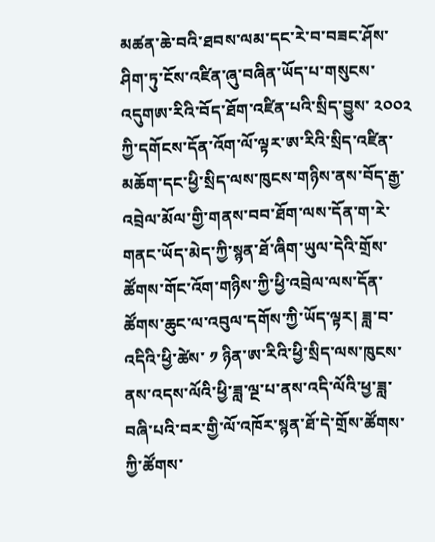མཚན་ཆེ་བའི་ཐབས་ལམ་དང་རེ་བ་བཟང་ཤོས་ཤིག་ཏུ་ངོས་འཛིན་ཞུ་བཞིན་ཡོད་པ་གསུངས་འདུགཨ་རིའི་བོད་ཐོག་འཛིན་པའི་སྲིད་བྱུས་ ༢༠༠༢ ཀྱི་དགོངས་དོན་འོག་ལོ་ལྟར་ཨ་རིའི་སྲིད་འཛིན་མཆོག་དང་ཕྱི་སྲིད་ལས་ཁུངས་གཉིས་ནས་བོད་རྒྱ་འབྲེལ་མོལ་གྱི་གནས་བབ་ཐོག་ལས་དོན་ག་རེ་གནང་ཡོད་མེད་ཀྱི་སྙན་ཐོ་ཞིག་ཡུལ་དེའི་གྲོས་ཚོགས་གོང་འོག་གཉིས་ཀྱི་ཕྱི་འབྲེལ་ལས་དོན་ཚོགས་ཆུང་ལ་འབུལ་དགོས་ཀྱི་ཡོད་ལྟར། ཟླ་བ་འདིའི་ཕྱི་ཚེས་ ༡ ཉིན་ཨ་རིའི་ཕྱི་སྲིད་ལས་ཁུངས་ནས་འདས་ལོའི་ཕྱི་ཟླ་ལྔ་པ་ནས་འདི་ལོའི་ཕྱ་ཟླ་བཞི་པའི་བར་གྱི་ལོ་འཁོར་སྙན་ཐོ་དེ་གྲོས་ཚོགས་ཀྱི་ཚོགས་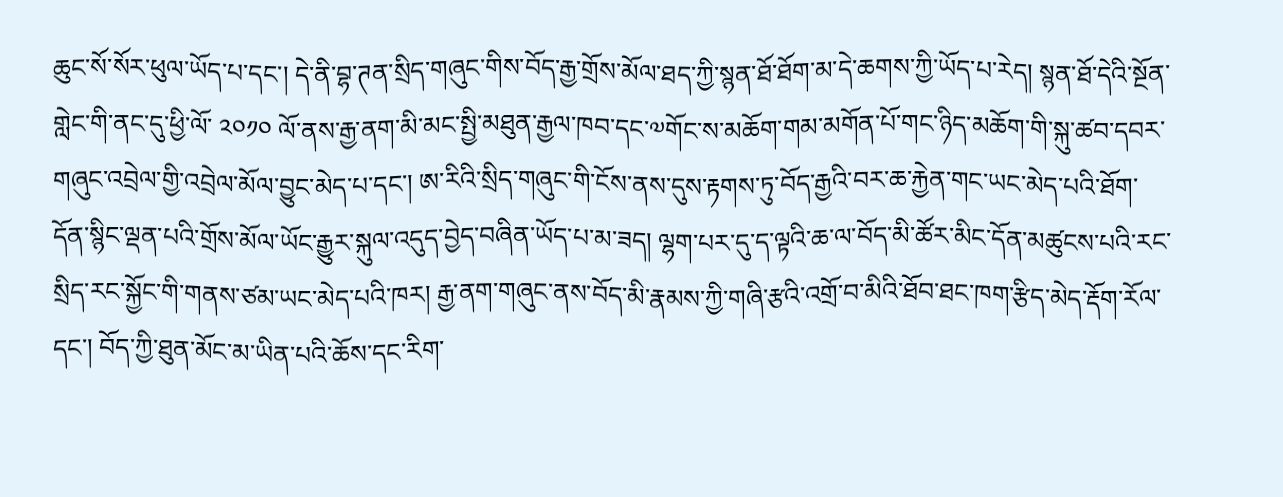ཆུང་སོ་སོར་ཕུལ་ཡོད་པ་དང་། དེ་ནི་བྷ་ཊན་སྲིད་གཞུང་གིས་བོད་རྒྱ་གྲོས་མོལ་ཐད་ཀྱི་སྙན་ཐོ་ཐོག་མ་དེ་ཆགས་ཀྱི་ཡོད་པ་རེད། སྙན་ཐོ་དེའི་སྔོན་གླེང་གི་ནང་དུ་ཕྱི་ལོ་ ༢༠༡༠ ལོ་ནས་རྒྱ་ནག་མི་མང་སྤྱི་མཐུན་རྒྱལ་ཁབ་དང་༧གོང་ས་མཆོག་གམ་མགོན་པོ་གང་ཉིད་མཆོག་གི་སྐུ་ཚབ་དབར་གཞུང་འབྲེལ་གྱི་འབྲེལ་མོལ་བྱུང་མེད་པ་དང་། ཨ་རིའི་སྲིད་གཞུང་གི་ངོས་ནས་དུས་རྟགས་ཏུ་བོད་རྒྱའི་བར་ཆ་རྐྱེན་གང་ཡང་མེད་པའི་ཐོག་དོན་སྙིང་ལྡན་པའི་གྲོས་མོལ་ཡོང་རྒྱུར་སྐུལ་འདུད་བྱེད་བཞིན་ཡོད་པ་མ་ཟད། ལྷག་པར་དུ་ད་ལྟའི་ཆ་ལ་བོད་མི་ཚོར་མིང་དོན་མཚུངས་པའི་རང་སྲིད་རང་སྐྱོང་གི་གནས་ཙམ་ཡང་མེད་པའི་ཁར། རྒྱ་ནག་གཞུང་ནས་བོད་མི་རྣམས་ཀྱི་གཞི་རྩའི་འགྲོ་བ་མིའི་ཐོབ་ཐང་ཁག་རྩིད་མེད་རྡོག་རོལ་དང་། བོད་ཀྱི་ཐུན་མོང་མ་ཡིན་པའི་ཆོས་དང་རིག་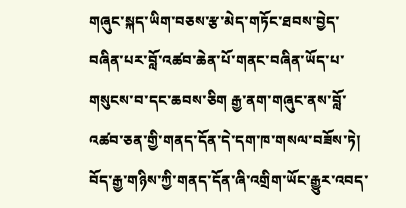གཞུང་སྐད་ཡིག་བཅས་རྩ་མེད་གཏོང་ཐབས་བྱེད་བཞིན་པར་བློ་འཚབ་ཆེན་པོ་གནང་བཞིན་ཡོད་པ་གསུངས་བ་དང་ཆབས་ཅིག རྒྱ་ནག་གཞུང་ནས་བློ་འཚབ་ཅན་གྱི་གནད་དོན་དེ་དག་ཁ་གསལ་བཟོས་ཏེ། བོད་རྒྱ་གཉིས་ཀྱི་གནད་དོན་ཞི་འགྲིག་ཡོང་རྒྱུར་འབད་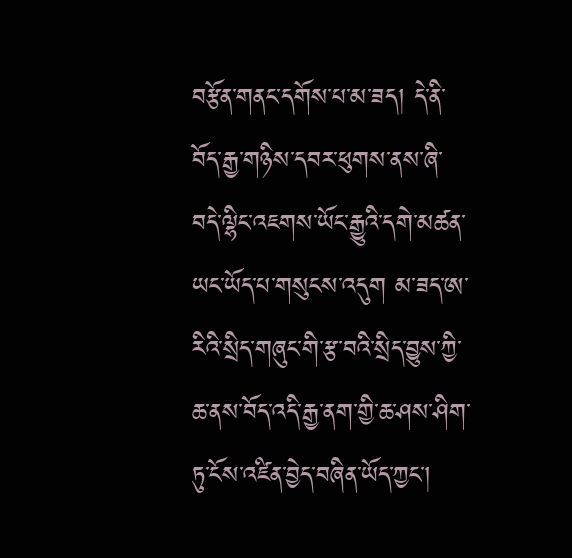བརྩོན་གནང་དགོས་པ་མ་ཟད། དེ་ནི་བོད་རྒྱ་གཉིས་དབར་ཕུགས་ནས་ཞི་བདེ་ལྷིང་འཇགས་ཡོང་རྒྱུའི་དགེ་མཚན་ཡང་ཡོད་པ་གསུངས་འདུག མ་ཟད་ཨ་རིའི་སྲིད་གཞུང་གི་རྩ་བའི་སྲིད་བྱུས་ཀྱི་ཆ་ནས་བོད་འདི་རྒྱ་ནག་གྱི་ཆ་ཤས་ཤིག་ཏུ་ངོས་འཛིན་བྱེད་བཞིན་ཡོད་ཀྱང་།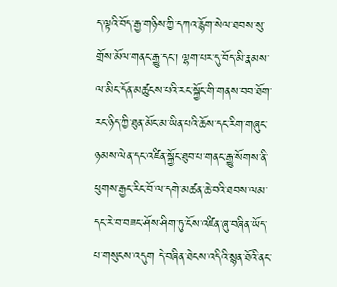ད་ལྟའི་བོད་རྒྱ་གཉིས་ཀྱི་དཀའ་རྙོག་སེལ་ཐབས་སུ་གྲོས་མོལ་གནང་རྒྱུ་དང་། ལྷག་པར་དུ་བོད་མི་རྣམས་ལ་མིང་དོན་མཚུངས་པའི་རང་སྐྱོང་གི་གནས་བབ་ཐོག་རང་ཉིད་ཀྱི་ཐུན་མོང་མ་ཡིན་པའི་ཆོས་དང་རིག་གཞུང་ཉམས་ལེན་དང་འཛིན་སྐྱོང་ཐུབ་པ་གནང་རྒྱུ་སོགས་ནི་ཕུགས་རྒྱང་རིང་བོ་ལ་དགེ་མཚན་ཆེ་བའི་ཐབས་ལམ་དང་རེ་བ་བཟང་ཤོས་ཤིག་ཏུ་ངོས་འཛིན་ཞུ་བཞིན་ཡོད་པ་གསུངས་འདུག དེ་བཞིན་ཐེངས་འདིའི་སྙན་ཐོའི་ནང་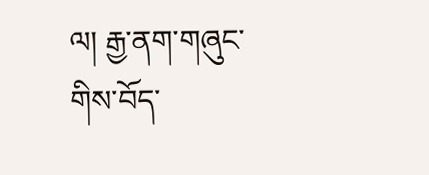ལ། རྒྱ་ནག་གཞུང་གིས་བོད་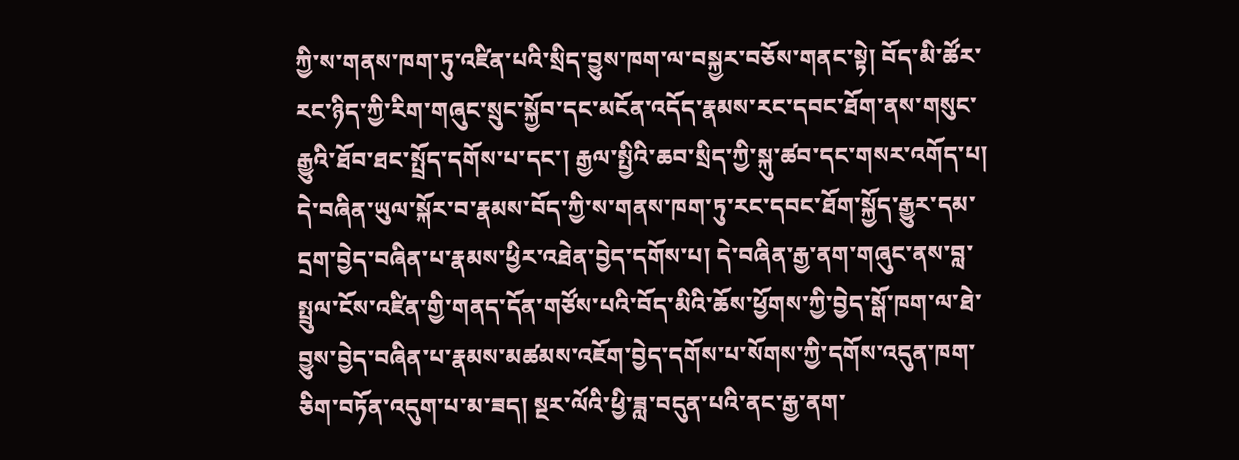ཀྱི་ས་གནས་ཁག་ཏུ་འཛིན་པའི་སྲིད་བྱུས་ཁག་ལ་བསྐྱར་བཅོས་གནང་སྟེ། བོད་མི་ཚོར་རང་ཉིད་ཀྱི་རིག་གཞུང་སྲུང་སྐྱོབ་དང་མངོན་འདོད་རྣམས་རང་དབང་ཐོག་ནས་གསུང་རྒྱུའི་ཐོབ་ཐང་སྤྲོད་དགོས་པ་དང་། རྒྱལ་སྤྱིའི་ཆབ་སྲིད་ཀྱི་སྐུ་ཚབ་དང་གསར་འགོད་པ། དེ་བཞིན་ཡུལ་སྐོར་བ་རྣམས་བོད་ཀྱི་ས་གནས་ཁག་ཏུ་རང་དབང་ཐོག་སྐྱོད་རྒྱུར་དམ་དྲག་བྱེད་བཞིན་པ་རྣམས་ཕྱིར་འཐེན་བྱེད་དགོས་པ། དེ་བཞིན་རྒྱ་ནག་གཞུང་ནས་བླ་སྤྲུལ་ངོས་འཛིན་གྱི་གནད་དོན་གཙོས་པའི་བོད་མིའི་ཆོས་ཕྱོགས་ཀྱི་བྱེད་སྒོ་ཁག་ལ་ཐེ་བྱུས་བྱེད་བཞིན་པ་རྣམས་མཚམས་འཇོག་བྱེད་དགོས་པ་སོགས་ཀྱི་དགོས་འདུན་ཁག་ཅིག་བཏོན་འདུག་པ་མ་ཟད། སྔར་ལོའི་ཕྱི་ཟླ་བདུན་པའི་ནང་རྒྱ་ནག་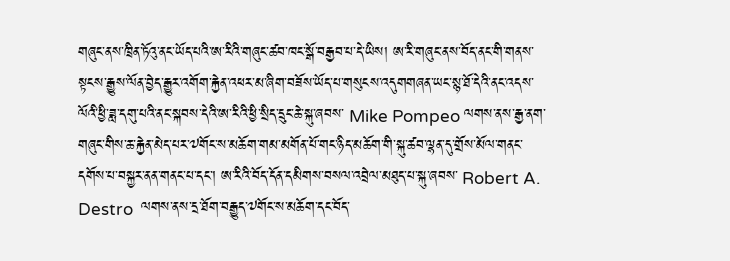གཞུང་ནས་ཁྲིན་ཏོའུ་ནང་ཡོད་པའི་ཨ་རིའི་གཞུང་ཚབ་ཁང་སྒོ་བརྒྱབ་པ་དེ་ཡིས། ཨ་རི་གཞུང་ནས་བོད་ནང་གི་གནས་སྟངས་རྒྱུས་ལོན་བྱེད་རྒྱུར་འགོག་རྐྱེན་འཕར་མ་ཞིག་བཟོས་ཡོད་པ་གསུངས་འདུགགཞན་ཡང་སྙ་ཐོ་དེའི་ནང་འདས་ལོའི་ཕྱི་ཟླ་དགུ་པའི་ནང་སྐབས་དེའི་ཨ་རིའི་ཕྱི་སྲིད་དྲུང་ཆེ་སྐུ་ཞབས་ Mike Pompeo ལགས་ནས་རྒྱ་ནག་གཞུང་གིས་ཆ་རྐྱེན་མེད་པར་༧གོང་ས་མཆོག་གམ་མགོན་པོ་གང་ཉིད་མཆོག་གི་སྐུ་ཚབ་ལྷན་དུ་གྲོས་མོལ་གནང་དགོས་པ་བསྐྱར་ནན་གནང་པ་དང་། ཨ་རིའི་བོད་དོན་དམིགས་བསལ་འབྲེལ་མཐུད་པ་སྐུ་ཞབས་ Robert A. Destro  ལགས་ནས་དྲ་ཐོག་བརྒྱུད་༧གོང་ས་མཆོག་དང་བོད་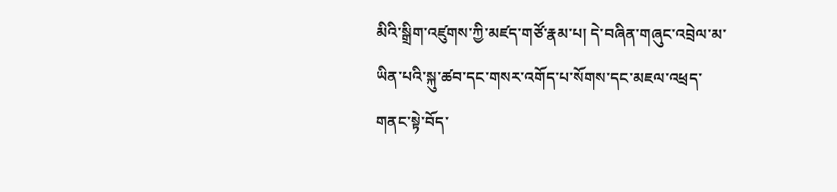མིའི་སྒྲིག་འཛུགས་ཀྱི་མཛད་གཙོ་རྣམ་པ། དེ་བཞིན་གཞུང་འབྲེལ་མ་ཡིན་པའི་སྐུ་ཚབ་དང་གསར་འགོད་པ་སོགས་དང་མཇལ་འཕྲད་གནང་སྟེ་བོད་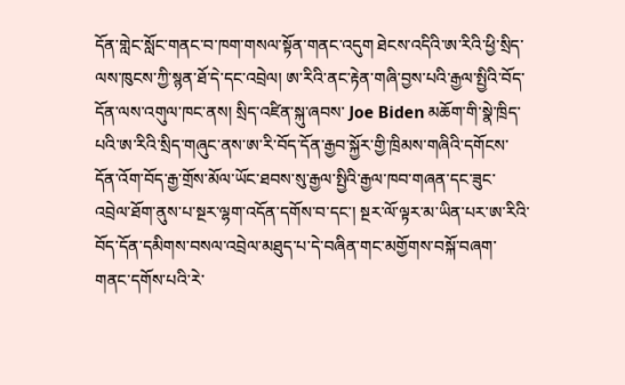དོན་གླེང་སློང་གནང་བ་ཁག་གསལ་སྟོན་གནང་འདུག ཐེངས་འདིའི་ཨ་རིའི་ཕྱི་སྲིད་ལས་ཁུངས་ཀྱི་སྙན་ཐོ་དེ་དང་འབྲེལ། ཨ་རིའི་ནང་རྟེན་གཞི་བྱས་པའི་རྒྱལ་སྤྱིའི་བོད་དོན་ལས་འགུལ་ཁང་ནས། སྲིད་འཛིན་སྐུ་ཞབས་ Joe Biden མཆོག་གི་སྣེ་ཁྲིད་པའི་ཨ་རིའི་སྲིད་གཞུང་ནས་ཨ་རི་བོད་དོན་རྒྱབ་སྐྱོར་གྱི་ཁྲིམས་གཞིའི་དགོངས་དོན་འོག་བོད་རྒྱ་གྲོས་མོལ་ཡོང་ཐབས་སུ་རྒྱལ་སྤྱིའི་རྒྱལ་ཁབ་གཞན་དང་ཟུང་འབྲེལ་ཐོག་ནུས་པ་སྔར་ལྷག་འདོན་དགོས་བ་དང་། སྔར་ལོ་ལྟར་མ་ཡིན་པར་ཨ་རིའི་བོད་དོན་དམིགས་བསལ་འབྲེལ་མཐུད་པ་དེ་བཞིན་གང་མགྱོགས་བསྐོ་བཞག་གནང་དགོས་པའི་རེ་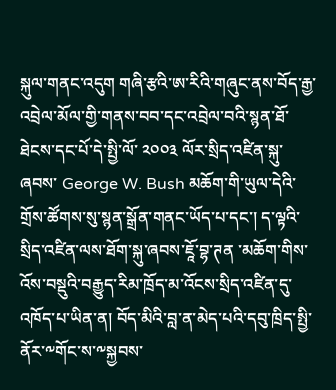སྐུལ་གནང་འདུག གཞི་རྩའི་ཨ་རིའི་གཞུང་ནས་བོད་རྒྱ་འབྲེལ་མོལ་གྱི་གནས་བབ་དང་འབྲེལ་བའི་སྙན་ཐོ་ཐེངས་དང་པོ་དེ་སྤྱི་ལོ་ ༢༠༠༣ ལོར་སྲིད་འཛིན་སྐུ་ཞབས་ George W. Bush མཆོག་གི་ཡུལ་དེའི་གྲོས་ཚོགས་སུ་སྙན་སྒྲོན་གནང་ཡོད་པ་དང་། ད་ལྟའི་སྲིད་འཛིན་ལས་ཐོག་སྐུ་ཞབས་ཇཱོ་བྷ་ཊན ་མཆོག་གིས་འོས་བསྡུའི་བརྒྱུད་རིམ་ཁྲོད་མ་འོངས་སྲིད་འཛིན་དུ་འཁོད་པ་ཡིན་ན། བོད་མིའི་བླ་ན་མེད་པའི་དབུ་ཁྲིད་སྤྱི་ནོར་༸གོང་ས་༸སྐྱབས་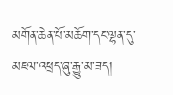མགོན་ཆེན་པོ་མཆོག་དང་ལྷན་དུ་མཇལ་འཕྲད་ཞུ་རྒྱུ་མ་ཟད།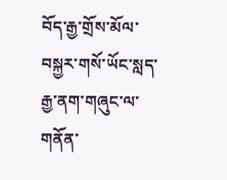བོད་རྒྱ་གྲོས་མོལ་བསྐྱར་གསོ་ཡོང་སླད་རྒྱ་ནག་གཞུང་ལ་གནོན་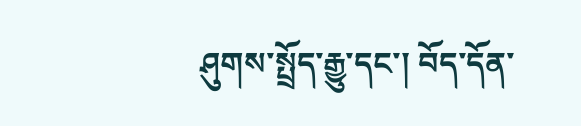ཤུགས་སྤྲོད་རྒྱུ་དང་། བོད་དོན་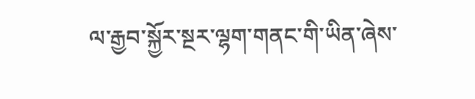ལ་རྒྱབ་སྐྱོར་སྔར་ལྷག་གནང་གི་ཡིན་ཞེས་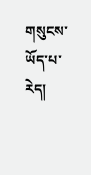གསུངས་ཡོད་པ་རེད།